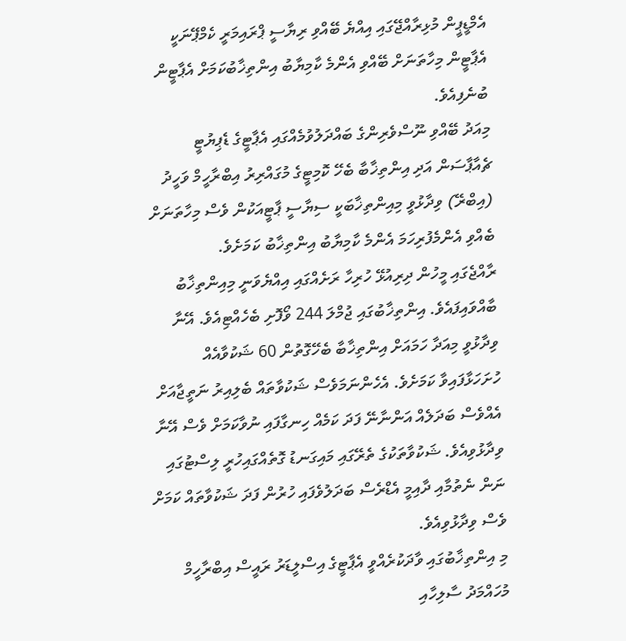އެމްޑީޕީން މުޅިރާއްޖޭގައި އިއްޔެ ބޭއްވި ރިޔާސީ ޕްރައިމަރީ ކެމްޕޭނަކީ އެޕާޓީން މިހާތަނަށް ބޭއްވި އެންމެ ކާމިޔާބު އިންތިޚާބުކަމަށް އެޕާޓީން ބުނެފިއެވެ.
މިއަދު ބޭއްވި ނޫސްވެރިންގެ ބައްދަލުވުމެއްގައި އެޕާޓީގެ ޑެޕިޔުޓީ ޗެއާޕާސަން އަދި އިންތިޚާބާ ބެހޭ ކޮމިޓީގެ މުގައްރިރު އިބްރާހީމް ވަހީދު (އިބްރޭ) ވިދާޅުވީ މިއިންތިޚާބަކީ ސިޔާސީ ޕާޓީއަކުން ވެސް މިހާތަނަށް ބެއްވި އެންމެފުރިހަމަ އެންމެ ކާމިޔާބު އިންތިޚާބު ކަމަށެވެ.
ރާއްޖެގައި މީހުން ދިރިއުޅޭ ހުރިހާ ރަށެއްގައި އިއްޔެވަނީ މިއިންތިޚާބު ބާއްވައިފައެވެ. އިންތިޚާބުގައި ޖުމްލަ 244 ވޯފޮށި ބެހެއްޓިއެވެ. އޭނާ ވިދާޅުވީ މިއަދާ ހަމައަށް އިންތިޚާބާ ބެހޭގޮތުން 60 ޝަކުވާއެއް ހުށަހަޅާފައިވާ ކަމަށެވެ. އެހެންނަމަވެސް ޝަކުވާތައް ބެލިއިރު ނަތީޖާއަށް އެއްވެސް ބަދަލެއް އަންނާނޭ ފަދަ ކަމެއް ހިނގާފައި ނުވާކަމަށް ވެސް އޭނާ ވިދާޅުވިއެވެ. ޝަކުވާތަކުގެ ތެރޭގައި މައިގަނޑު ގޮތެއްގައިހުރީ ލިސްޓުގައި ނަން ނެތުމާއި ދާއިމީ އެޑްރެސް ބަދަލުވެފައި ހުރުން ފަދަ ޝަކުވާތައް ކަމަށް ވެސް ވިދާޅުވިއެވެ.
މި އިންތިޚާބުގައި ވާދަކުރެއްވީ އެޕާޓީގެ އިސްލީޑަރު ރައީސް އިބްރާހީމް މުހައްމަދު ސާލިހާއި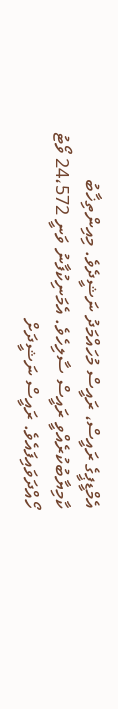އެމްޑީޕީގެ ރައީސް، ރައީސް މުހައްމަދު ނަޝީދެވެ. މިއިންތިޚާބު ކާމިޔާބުކުރެއްވީ ރައީސް ސާލިހެވެ. އެމަނިކުފާނު ވަނީ 24،572 ވޯޓު ހޯއްދަވައިފައެވެ. ރައީސް ނަޝީދަށް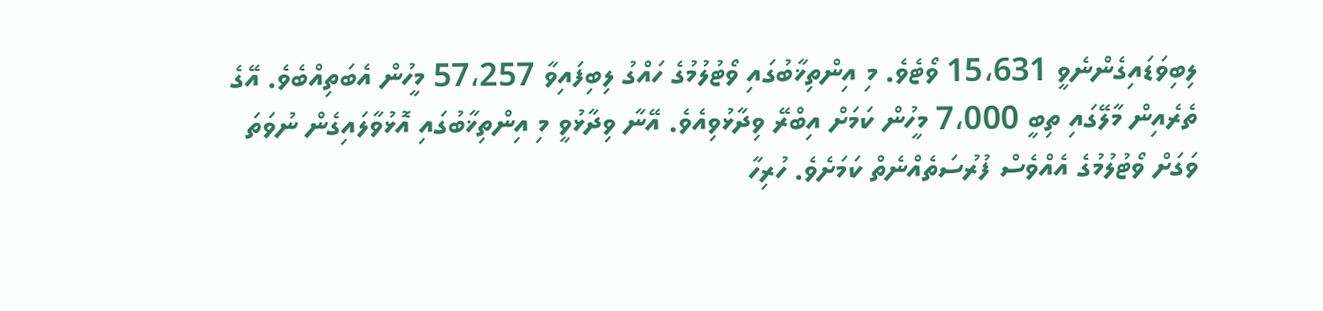ލިބިވަޑައިގެންނެވީ 15،631 ވޯޓެވެ. މި އިންތިޚާބުގައި ވޯޓުލުމުގެ ހައްގު ލިބިފައިވާ 57،257 މީހުން އެބަތިއްބެވެ. އޭގެ ތެރެއިން މާލޭގައި ތިބީ 7،000 މީހުން ކަމަށް އިބްރޭ ވިދާޅުވިއެވެ. އޭނާ ވިދާޅުވީ މި އިންތިޚާބުގައި އޮޅުވާލައިގެން ނުވަތަ ވަގަށް ވޯޓުލުމުގެ އެއްވެސް ފުރުސަތެއްނެތް ކަމަށެވެ. ހުރިހާ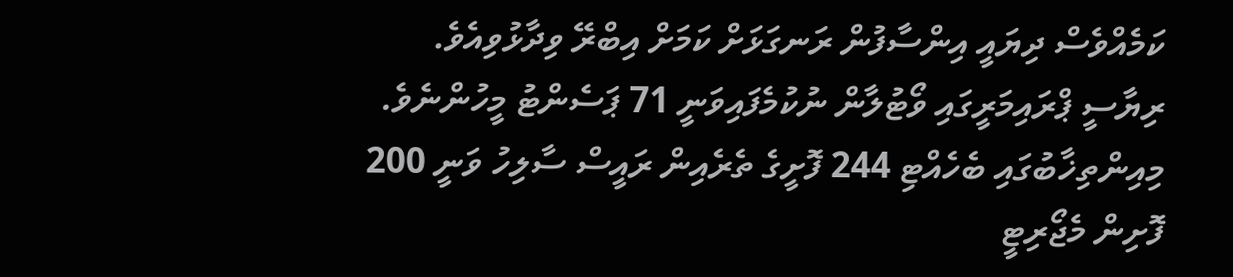ކަމެއްވެސް ދިޔައީ އިންސާފުން ރަނގަޅަށް ކަމަށް އިބްރޭ ވިދާޅުވިއެވެ.
ރިޔާސީ ޕްރައިމަރީގައި ވޯޓުލާން ނުކުމެފައިވަނީ 71 ޕަސެންޓު މީހުންނެވެ. މިއިންތިޚާބުގައި ބެހެއްޓި 244 ފޮށީގެ ތެރެއިން ރައީސް ސާލިހު ވަނީ 200 ފޮށިން މެޖޯރިޓީ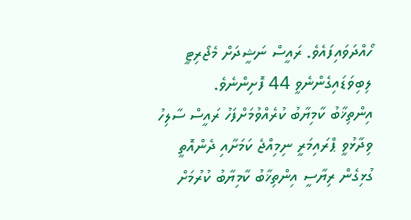ހޯއްދަވައިފައެވެ. ރައީސް ނަޝީދަށް މެޖޯރިޓީ ލިބިވަޑައިގެންނެވީ 44 ފޮށިންނެވެ.
އިންތިޚާބު ކާމިޔާބު ކުރެއްވުމަށްފަހު ރައީސް ސާލިހު ވިދާޅުވީ ޕްރައިމަރީ ނިމިއްޖެ ކަމަށާއި ދެންއޮތީ ގުޅިގެން ރިޔާސީ އިންތިޚާބު ކާމިޔާބު ކުރުމަށް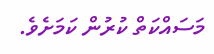މަސައްކަތް ކުރުން ކަމަށެވެ.